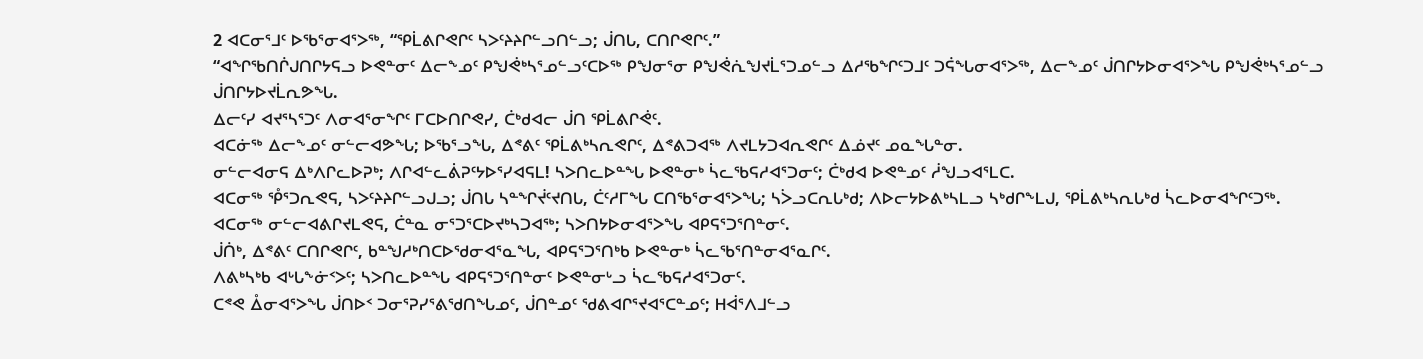2 ᐊᑕᓂᕐᒧᑦ ᐅᖃᕐᓂᐊᕐᐳᖅ, “ᕿᒫᕕᒋᕙᒋᑦ ᓴᐳᑦᔨᔨᒋᓪᓗᑎᓪᓗ; ᒎᑎᒐ, ᑕᑎᒋᕙᒋᑦ.”
“ᐊᖏᖃᑎᒌᒍᑎᒋᔭᕋᓗ ᐅᕙᓐᓂᑦ ᐃᓕᖕᓄᑦ ᑭᖑᕚᒃᓴᕐᓄᓪᓗᑦᑕᐅᖅ ᑭᖑᓂᕐᓂ ᑭᖑᕚᕇᖑᔪᒫᕐᑐᓄᓪᓗ ᐃᓱᖃᖏᑦᑐᒧᑦ ᑐᕌᖓᓂᐊᕐᐳᖅ, ᐃᓕᖕᓄᑦ ᒎᑎᒋᔭᐅᓂᐊᕐᐳᖓ ᑭᖑᕚᒃᓴᕐᓄᓪᓗ ᒎᑎᒋᔭᐅᔪᒫᕆᕗᖓ.
ᐃᓕᑦᓯ ᐊᔪᕐᓴᕐᑐᑦ ᐱᓂᐊᕐᓂᖏᑦ ᒥᑕᐅᑎᒋᕙᓯ, ᑖᒃᑯᐊᓕ ᒎᑎ ᕿᒫᕕᒋᕚᑦ.
ᐊᑕᓃᖅ ᐃᓕᖕᓄᑦ ᓂᓪᓕᐊᕗᖓ; ᐅᖃᕐᓗᖓ, ᐃᕝᕕᑦ ᕿᒫᕕᒃᓴᕆᕙᒋᑦ, ᐃᕝᕕᑐᐊᖅ ᐱᔪᒪᔭᑐᐊᕆᕙᒋᑦ ᐃᓅᔪᑦ ᓄᓇᖓᓐᓂ.
ᓂᓪᓕᐊᓂᕋ ᐃᒃᐱᒋᓚᐅᕈᒃ; ᐱᒋᐊᓪᓚᕖᕈᑦᔭᐅᕐᓯᐊᕋᒪ! ᓴᐳᑎᓚᐅᓐᖓ ᐅᕙᓐᓂᒃ ᓵᓚᖃᕋᓱᐊᕐᑐᓂᑦ; ᑖᒃᑯᐊ ᐅᕙᓐᓄᑦ ᓲᖑᓗᐊᕐᒪᑕ.
ᐊᑕᓂᖅ ᕾᕐᑐᕆᕙᕋ, ᓴᐳᑦᔨᔨᒋᓪᓗᒍᓗ; ᒎᑎᒐ ᓴᓐᖏᔫᑦᔪᑎᒐ, ᑖᑦᓱᒥᖓ ᑕᑎᖃᕐᓂᐊᕐᐳᖓ; ᓴᐴᓗᑕᕆᒐᒃᑯ; ᐱᐅᓕᔭᐅᕕᒃᓴᒪᓗ ᓴᒃᑯᒋᖕᒪᒍ, ᕿᒫᕕᒃᓴᕆᒐᒃᑯ ᓵᓚᐅᓂᐊᖏᑦᑐᖅ.
ᐊᑕᓂᖅ ᓂᓪᓕᐊᕕᒋᔪᒪᕙᕋ, ᑖᓐᓇ ᓂᕐᑐᕐᑕᐅᔪᒃᓴᑐᐊᖅ; ᓴᐳᑎᔭᐅᓂᐊᕐᐳᖓ ᐊᑭᕋᕐᑐᕐᑎᓐᓂᑦ.
ᒎᑏᒃ, ᐃᕝᕕᑦ ᑕᑎᒋᕙᒋᑦ, ᑲᓐᖑᓱᒃᑎᑕᐅᖁᓂᐊᕐᓇᖓ, ᐊᑭᕋᕐᑐᕐᑎᒃᑲ ᐅᕙᓐᓂᒃ ᓵᓚᖃᕐᑎᓐᓂᐊᕐᓇᒋᑦ.
ᐱᕕᒃᓴᒃᑲ ᐊᒡᒐᖕᓃᑉᐳᑦ; ᓴᐳᑎᓚᐅᓐᖓ ᐊᑭᕋᕐᑐᕐᑎᓐᓂᑦ ᐅᕙᓐᓂᒡᓗ ᓵᓚᖃᕋᓱᐊᕐᑐᓂᑦ.
ᑕᕝᕙ ᐂᓂᐊᕐᐳᖓ ᒎᑎᐅᑉ ᑐᓂᕐᕈᓯᕐᕕᖁᑎᖓᓄᑦ, ᒎᑎᓐᓄᑦ ᖁᕕᐊᒋᕐᔪᐊᕐᑕᓐᓄᑦ; ᕼᐋᕐᐱᒧᓪᓗ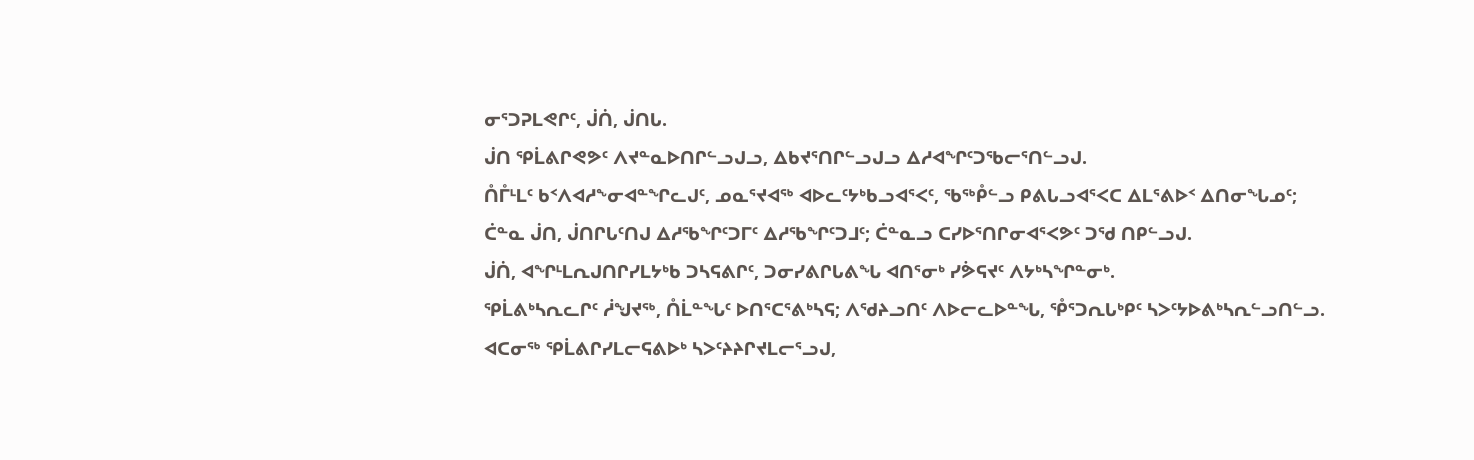ᓂᕐᑐᕈᒪᕙᒋᑦ, ᒎᑏ, ᒎᑎᒐ.
ᒎᑎ ᕿᒫᕕᒋᕙᕗᑦ ᐱᔪᓐᓇᐅᑎᒋᓪᓗᒍᓗ, ᐃᑲᔪᕐᑎᒋᓪᓗᒍᓗ ᐃᓱᐊᖏᑦᑐᖃᓕᕐᑎᓪᓗᒍ.
ᑍᒤᒻᒪᑦ ᑲᑉᐱᐊᓱᖕᓂᐊᓐᖏᓚᒍᑦ, ᓄᓇᕐᔪᐊᖅ ᐊᐅᓚᑦᔭᒃᑲᓗᐊᕐᐸᑦ, ᖃᖅᑬᓪᓗ ᑭᕕᒐᓗᐊᕐᐸᑕ ᐃᒪᕐᕕᐅᑉ ᐃᑎᓂᖓᓄᑦ;
ᑖᓐᓇ ᒎᑎ, ᒎᑎᒋᒐᑦᑎᒍ ᐃᓱᖃᖏᑦᑐᒥᑦ ᐃᓱᖃᖏᑦᑐᒧᑦ; ᑖᓐᓇᓗ ᑕᓯᐅᕐᑎᒋᓂᐊᕐᐸᕗᑦ ᑐᖁ ᑎᑭᓪᓗᒍ.
ᒎᑏ, ᐊᖏᒻᒪᕆᒍᑎᒋᓯᒪᔭᒃᑲ ᑐᓴᕋᕕᒋᑦ, ᑐᓂᓯᕕᒋᒐᕕᖓ ᐊᑎᕐᓂᒃ ᓯᕘᕋᔪᑦ ᐱᔭᒃᓴᖏᓐᓂᒃ.
ᕿᒫᕕᒃᓴᕆᓚᒋᑦ ᓲᖑᔪᖅ, ᑍᒫᓐᖓᑦ ᐅᑎᕐᑕᕐᕕᒃᓴᕋ; ᐱᖁᔨᓗᑎᑦ ᐱᐅᓕᓚᐅᓐᖓ, ᕾᕐᑐᕆᒐᒃᑭᑦ ᓴᐳᑦᔭᐅᕕᒃᓴᕆᓪᓗᑎᓪᓗ.
ᐊᑕᓂᖅ ᕿᒫᕕᒋᓯᒪᓕᕋᕕᐅᒃ ᓴᐳᑦᔨᔨᒋᔪᒪᓕᕐᓗᒍ,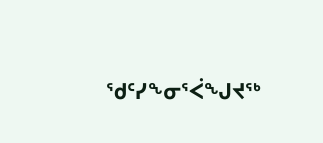ᖁᑦᓯᖕᓂᕐᐹᖑᔪᖅ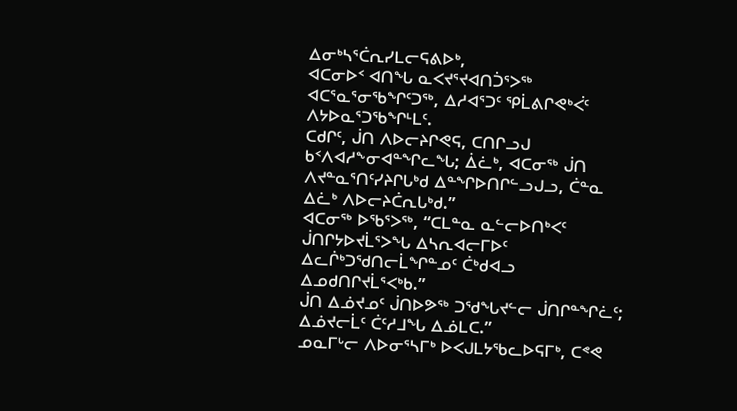ᐃᓂᒃᓴᕐᑖᕆᓯᒪᓕᕋᕕᐅᒃ,
ᐊᑕᓂᐅᑉ ᐊᑎᖓ ᓇᐸᔪᕐᔪᐊᑎᑑᕐᐳᖅ ᐊᑕᕐᓇᕐᓂᖃᖏᑦᑐᖅ, ᐃᓱᐊᕐᑐᑦ ᕿᒫᕕᒋᕙᒃᐹᑦ ᐱᔭᐅᓇᕐᑐᖃᖏᒻᒪᑦ.
ᑕᑯᒋᑦ, ᒎᑎ ᐱᐅᓕᔨᒋᕙᕋ, ᑕᑎᒋᓗᒍ ᑲᑉᐱᐊᓱᖕᓂᐊᓐᖏᓚᖓ; ᐄᓛᒃ, ᐊᑕᓂᖅ ᒎᑎ ᐱᔪᓐᓇᕐᑎᑦᓯᔨᒋᒐᒃᑯ ᐃᓐᖏᐅᑎᒋᓪᓗᒍᓗ, ᑖᓐᓇ ᐃᓛᒃ ᐱᐅᓕᔨᑖᕆᒐᒃᑯ.”
ᐊᑕᓂᖅ ᐅᖃᕐᐳᖅ, “ᑕᒪᓐᓇ ᓇᓪᓕᐅᑎᒃᐸᑦ ᒎᑎᒋᔭᐅᔪᒫᕐᐳᖓ ᐃᓴᕆᐊᓕᒥᐅᑦ ᐃᓚᒌᒃᑐᖁᑎᓕᒫᖏᓐᓄᑦ ᑖᒃᑯᐊᓗ ᐃᓄᑯᑎᒋᔪᒫᕐᐸᒃᑲ.”
ᒎᑎ ᐃᓅᔪᓄᑦ ᒎᑎᐅᕗᖅ ᑐᖁᖓᔪᓪᓕ ᒎᑎᒋᓐᖏᓛᑦ; ᐃᓅᔪᓕᒫᑦ ᑖᑦᓱᒧᖓ ᐃᓅᒪᑕ.”
ᓄᓇᒥᒡᓕ ᐱᐅᓂᕐᓴᒥᒃ ᐅᐸᒍᒪᔭᖃᓚᐅᕋᒥᒃ, ᑕᕝᕙ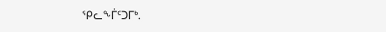ᕿᓚᖕᒦᑦᑐᒥᒃ.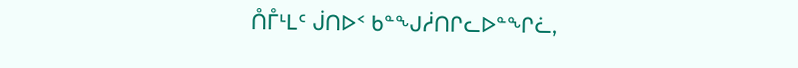ᑍᒤᒻᒪᑦ ᒎᑎᐅᑉ ᑲᓐᖑᓲᑎᒋᓚᐅᓐᖏᓛ,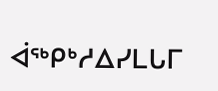ᐋᖅᑭᒃᓱᐃᓯᒪᒐᒥ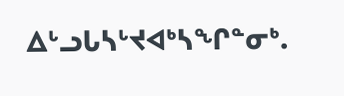ᐃᒡᓗᒐᓴᒡᔪᐊᒃᓴᖏᓐᓂᒃ.